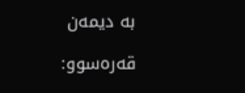بە دیمەن

قەرەسوو: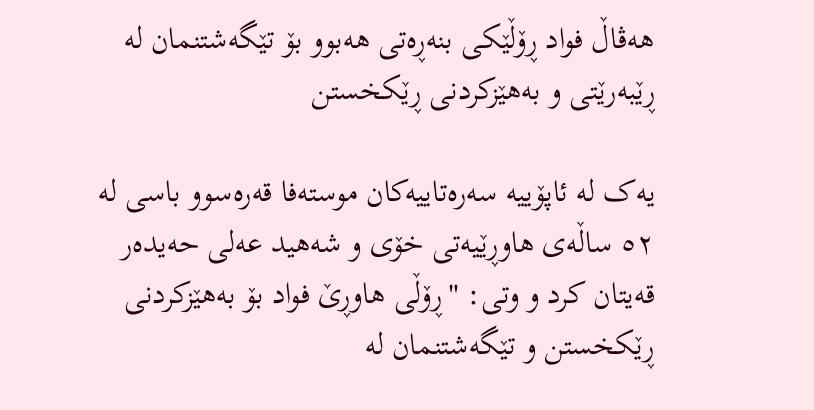هەڤاڵ فواد ڕۆڵێکی بنەڕەتی هەبوو بۆ تێگەشتنمان لە ڕێبەرێتی و بەهێزکردنی ڕێکخستن

یەک لە ئاپۆییە سەرەتاییەکان موستەفا قەرەسوو باسی لە ٥٢ ساڵەی هاوڕێیەتی خۆی و شەهید عەلی حەیدەر قەیتان کرد و وتی: "ڕۆڵی هاوڕێ فواد بۆ بەهێزکردنی ڕێکخستن و تێگەشتنمان لە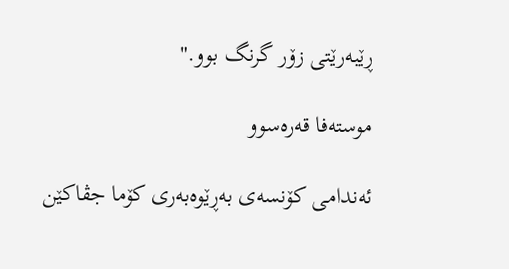ڕێبەرێتی زۆر گرنگ بوو."

موستەفا قەرەسوو

ئەندامی کۆنسەی بەڕێوەبەری کۆما جڤاکێن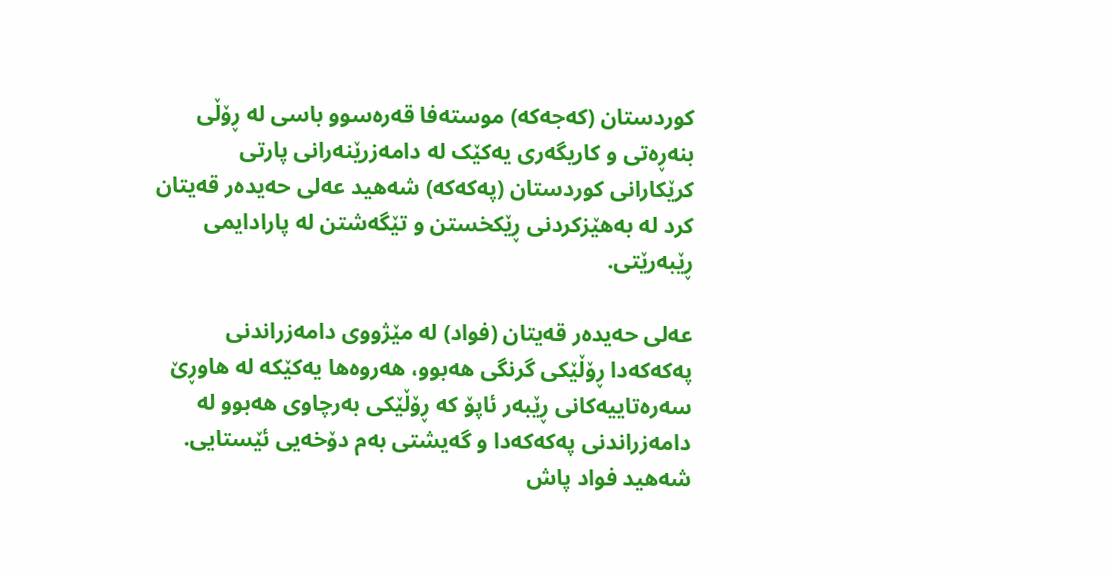کوردستان (کەجەکە) موستەفا قەرەسوو باسی لە ڕۆڵی بنەڕەتی و کاریگەری یەکێک لە دامەزرێنەرانی پارتی کرێکارانی کوردستان (پەکەکە) شەهید عەلی حەیدەر قەیتان کرد لە بەهێزکردنی ڕێکخستن و تێگەشتن لە پارادایمی ڕێبەرێتی.

عەلی حەیدەر قەیتان (فواد) لە مێژووی دامەزراندنی پەکەکەدا ڕۆڵێکی گرنگی هەبوو، هەروەها یەکێکە لە هاوڕێ سەرەتاییەکانی ڕێبەر ئاپۆ کە ڕۆڵێکی بەرچاوی هەبوو لە دامەزراندنی پەکەکەدا و گەیشتی بەم دۆخەیی ئێستایی. شەهید فواد پاش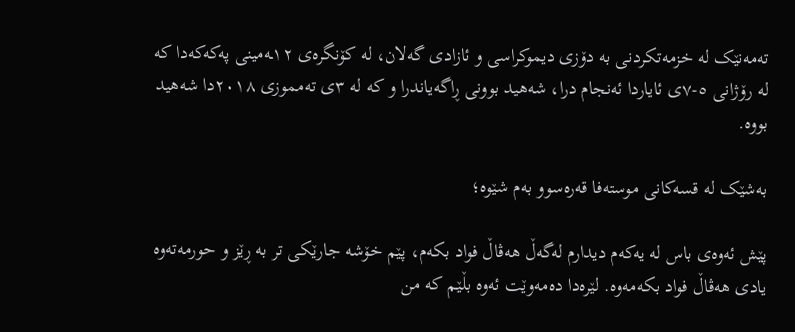تەمەنێک لە خزمەتکردنی بە دۆزی دیموکراسی و ئازادی گەلان، لە کۆنگرەی ١٢‌ـەمینی پەکەکەدا کە لە رۆژانی ٥-٧ی ئایاردا ئەنجام درا، شەهید بوونی ڕاگەیاندرا و کە لە ٣ی تەمموزی ٢٠١٨دا شەهید بووە.

بەشێک لە قسەکانی موستەفا قەرەسوو بەم شێوە؛

پێش ئەوەی باس لە یەکەم دیدارم لەگەڵ هەڤاڵ فواد بکەم، پێم خۆشە جارێکی تر بە ڕێز و حورمەتەوە یادی هەڤاڵ فواد بکەمەوە. لێرەدا دەمەوێت ئەوە بڵێم کە من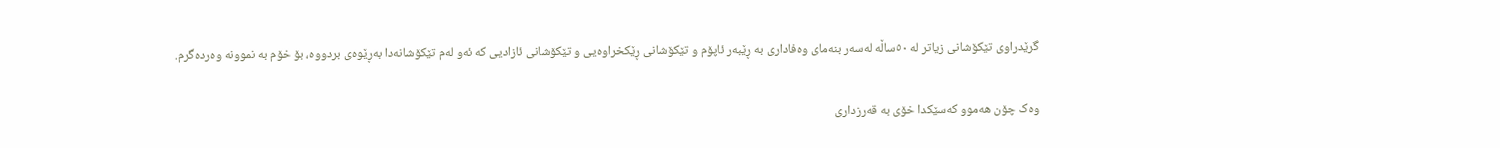گرێدراوی تێکۆشانی زیاتر لە ٥٠ساڵە لەسەر بنەمای وەفاداری بە ڕێبەر ئاپۆم و تێکۆشانی ڕێکخراوەیی و تێکۆشانی ئازادیی کە ئەو لەم تێکۆشانەدا بەڕێوەی بردووە، بۆ خۆم بە نموونە وەردەگرم.

وەک چۆن هەموو کەسێکدا خۆی بە قەرزداری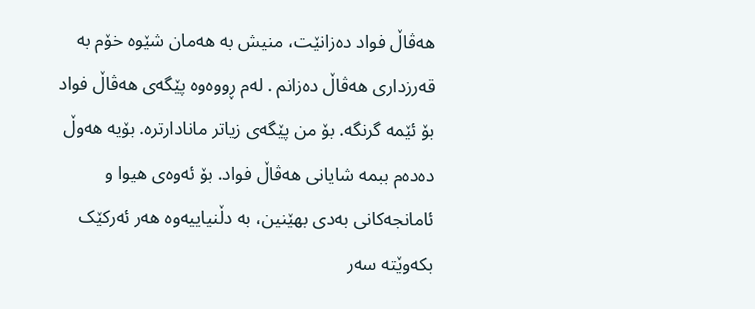هەڤاڵ فواد دەزانێت، منیش بە هەمان شێوە خۆم بە قەرزداری هەڤاڵ دەزانم . لەم ڕووەوە پێگەی هەڤاڵ فواد بۆ ئێمە گرنگە. بۆ من پێگەی زیاتر مانادارترە. بۆیە هەوڵ دەدەم ببمە شایانی هەڤاڵ فواد. بۆ ئەوەی هیوا و ئامانجەکانی بەدی بهێنین، بە دڵنیاییەوە هەر ئەرکێک بکەوێتە سەر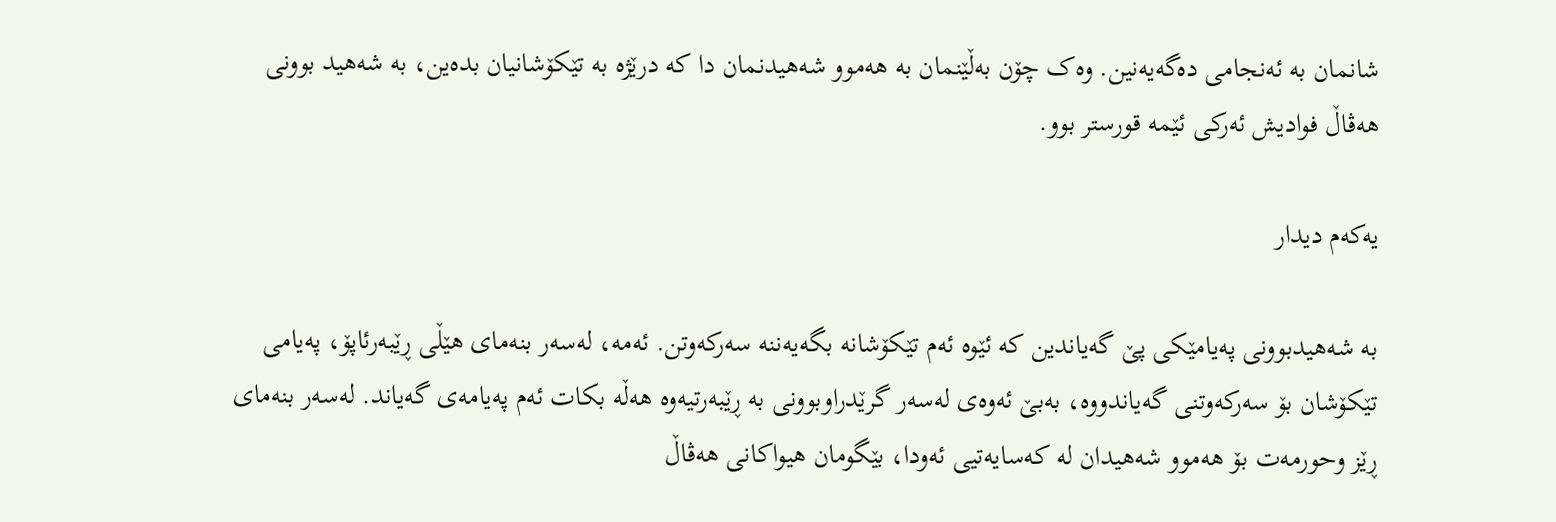شانمان بە ئەنجامی دەگەیەنین. وەک چۆن بەڵێنمان بە هەموو شەهیدنمان دا کە درێژە بە تێکۆشانیان بدەین، بە شەهید بوونی هەڤاڵ فوادیش ئەرکی ئێمە قورستر بوو.

یەکەم دیدار

بە شەهیدبوونی پەیامێکی پێ گەیاندین کە ئێوە ئەم تێکۆشانە بگەیەننە سەرکەوتن. ئەمە، لەسەر بنەمای هێڵی ڕێبەرئاپۆ، پەیامی تێکۆشان بۆ سەرکەوتنی گەیاندووە، بەبێ ئەوەی لەسەر گرێدراوبوونی بە ڕێبەرتیەوە هەڵە بکات ئەم پەیامەی گەیاند. لەسەر بنەمای ڕێز وحورمەت بۆ هەموو شەهیدان لە کەسایەتیی ئەودا، بێگومان هیواکانی هەڤاڵ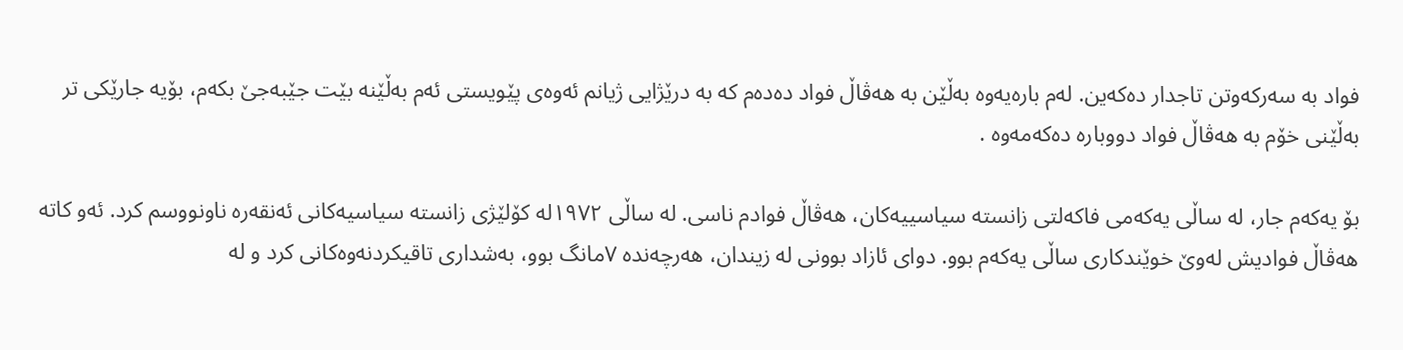فواد بە سەرکەوتن تاجدار دەکەین. لەم بارەیەوە بەڵێن بە هەڤاڵ فواد دەدەم کە بە درێژایی ژیانم ئەوەی پێویستی ئەم بەڵێنە بێت جێبەجێ بکەم، بۆیە جارێکی تر بەڵێنی خۆم بە هەڤاڵ فواد دووبارە دەکەمەوە .

بۆ یەکەم جار، لە ساڵی یەکەمی فاکەلتی زانستە سیاسییەکان، هەڤاڵ فوادم ناسی. لە ساڵی ١٩٧٢لە کۆلێژی زانستە سیاسیەکانی ئەنقەرە ناونووسم کرد. ئەو کاتە هەڤاڵ فوادیش لەوێ خوێندکاری ساڵی یەکەم بوو. دوای ئازاد بوونی لە زیندان، هەرچەندە ٧مانگ بوو، بەشداری تاقیکردنەوەکانی کرد و لە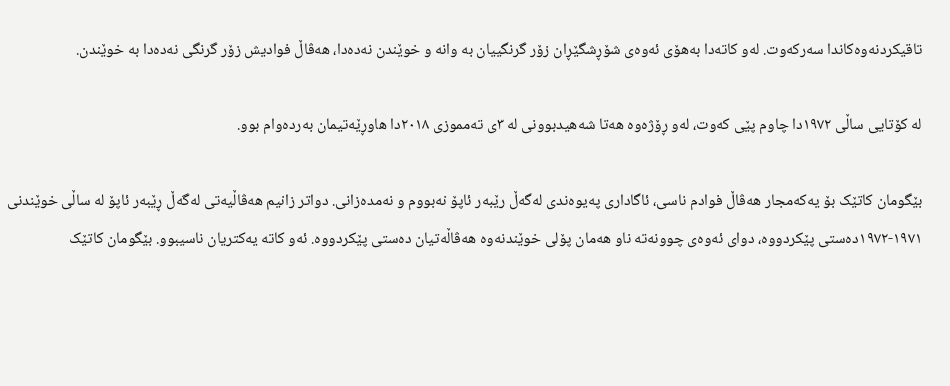تاقیکردنەوەکاندا سەرکەوت. لەو کاتەدا بەهۆی ئەوەی شۆڕشگێڕان زۆر گرنگییان بە وانە و خوێندن نەدەدا، هەڤاڵ فوادیش زۆر گرنگی نەدەدا بە خوێندن.

لە کۆتایی ساڵی ١٩٧٢دا چاوم پێی کەوت، لەو ڕۆژەوە هەتا شەهیدبوونی لە ٣ی تەمموزی ٢٠١٨دا هاوڕێەتیمان بەردەوام بوو.

بێگومان کاتێک بۆ یەکەمجار هەڤاڵ فوادم ناسی، ئاگاداری پەیوەندی لەگەڵ رێبەر ئاپۆ نەبووم و نەمدەزانی. دواتر زانیم هەڤاڵیەتی لەگەڵ ڕێبەر ئاپۆ لە ساڵی خوێندنی ١٩٧١-١٩٧٢دەستی پێکردووە، دوای ئەوەی چوونەتە ناو هەمان پۆلی خوێندنەوە هەڤاڵەتیان دەستی پێکردووە. ئەو کاتە یەکتریان ناسیبوو. بێگومان کاتێک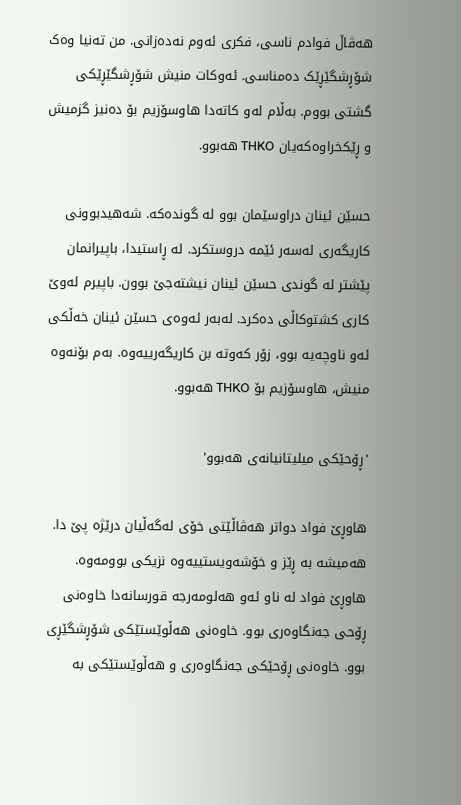هەڤاڵ فوادم ناسی، فکری ئەوم نەدەزانی. من تەنیا وەک شۆڕشگێڕێک دەمناسی. ئەوکات منیش شۆڕشگێڕێکی گشتی بووم. بەڵام لەو کاتەدا هاوسۆزیم بۆ دەنیز گزمیش و ڕێکخراوەکەیان THKO هەبوو.

حسێن ئینان دراوسێمان بوو لە گوندەکە. شەهیدبوونی کاریگەری لەسەر ئێمە دروستکرد. لە ڕاستیدا، باپیرانمان پێشتر لە گوندی حسێن ئینان نیشتەجێ بوون. باپیرم لەوێ کاری کشتوکاڵی دەکرد. لەبەر ئەوەی حسێن ئینان خەڵکی ئەو ناوچەیە بوو، زۆر کەوتە بن کاریگەرییەوە. بەم بۆنەوە منیش، هاوسۆزیم بۆ THKO هەبوو.

'ڕۆحێکی میلیتانیانەی هەبوو'

هاوڕێ فواد دواتر هەڤاڵێتی خۆی لەگەڵیان درێژە پێ دا. هەمیشە بە ڕێز و خۆشەویستییەوە نزیکی بوومەوە. هاوڕێ فواد لە ناو ئەو هەلومەرجە قورسانەدا خاوەنی ڕۆحی جەنگاوەری بوو. خاوەنی هەڵوێستێکی شۆڕشگێڕی بوو. خاوەنی ڕۆحێکی جەنگاوەری و هەڵوێستێکی بە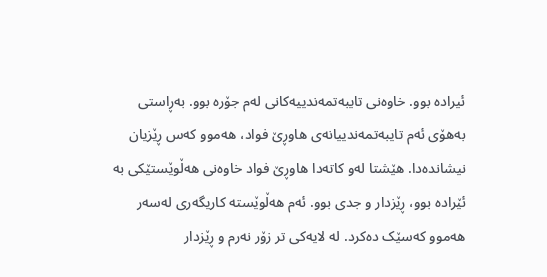ئیرادە بوو. خاوەنی تایبەتمەندییەکانی لەم جۆرە بوو. بەڕاستی بەهۆی ئەم تایبەتمەندییانەی هاوڕێ فواد، هەموو کەس ڕێزیان نیشاندەدا. هێشتا لەو کاتەدا هاوڕێ فواد خاوەنی هەڵوێستێکی بە ئێرادە بوو، ڕێزدار و جدی بوو. ئەم هەڵوێستە کاریگەری لەسەر هەموو کەسێک دەکرد. لە لایەکی تر زۆر نەرم و ڕێزدار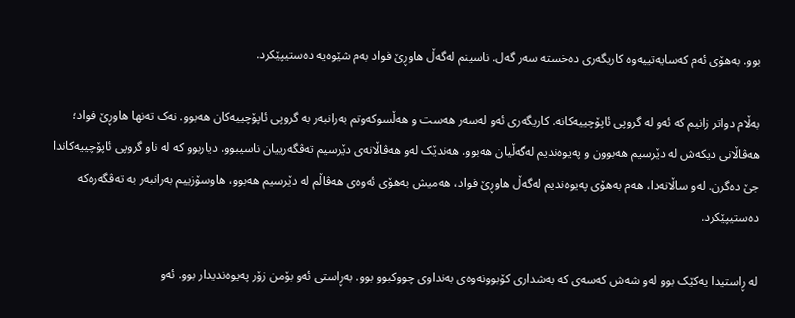بوو. بەهۆی ئەم کەسایەتییەوە کاریگەری دەخستە سەر گەل. ناسینم لەگەڵ هاوڕێ فواد بەم شێوەیە دەستیپێکرد.

بەڵام دواتر زانیم کە ئەو لە گروپی ئاپۆچییەکانە. کاریگەری ئەو لەسەر هەست و هەڵسوکەوتم بەرانبەر بە گروپی ئاپۆچییەکان هەبوو. نەک تەنها هاوڕێ فواد؛ هەڤاڵانی دیکەش لە دێرسیم هەبوون و پەیوەندیم لەگەڵیان هەبوو. هەندێک لەو هەڤاڵانەی دێرسیم تەڤگەرییان ناسیبوو. دیاربوو کە لە ناو گروپی ئاپۆچییەکاندا جێ دەگرن. لەو ساڵانەدا، هەم بەهۆی پەیوەندیم لەگەڵ هاوڕێ فواد، هەمیش بەهۆی ئەوەی هەڤاڵم لە دێرسیم هەبوو، هاوسۆزییم بەرانبەر بە تەڤگەرەکە دەستیپێکرد.

لە ڕاستیدا یەکێک بوو لەو شەش کەسەی کە بەشداری کۆبوونەوەی بەنداوی چووکبوو بوو. بەڕاستی ئەو بۆمن زۆر پەیوەندیدار بوو. ئەو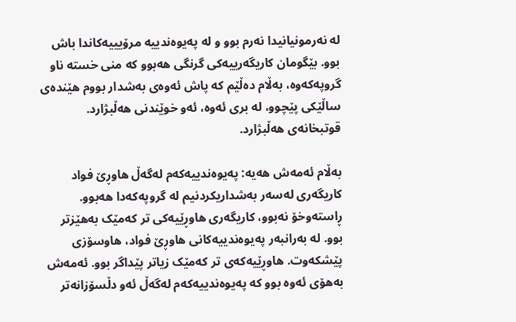لە نەرمونیانیدا نەرم بوو و لە پەیوەندییە مرۆیییەکاندا باش بوو. بێگومان کاریگەرییەکی گرنگی هەبوو کە منی خستە ناو گروپەکەوە، بەڵام دەڵێم کە پاش ئەوەی بەشدار بووم هێندەی ساڵێکی پێچوو، لە بری ئەوە، ئەو خوێندنی هەڵبژارد. قوتبخانەی هەڵبژارد.

بەڵام ئەمەش هەیە: پەیوەندییەکەم لەگەڵ هاوڕێ فواد کاریگەری لەسەر بەشداریکردنیم لە گروپەکەدا هەبوو. ڕاستەوخۆ نەبوو، کاریگەری هاوڕێیەکی تر کەمێک بەهێزتر بوو. لە بەرانبەر پەیوەندییەکانی هاوڕێ فواد، هاوسۆزی پێشکەوت. هاوڕێیەکەی تر کەمێک زیاتر پێداگر بوو. ئەمەش بەهۆی ئەوە بوو کە پەیوەندییەکەم لەگەڵ ئەو دڵسۆزانەتر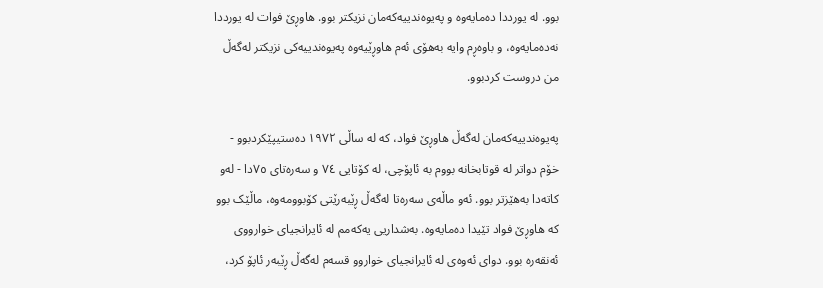بوو. لە یورددا دەمایەوە و پەیوەندییەکەمان نزیکتر بوو. هاوڕێ فوات لە یورددا نەدەمایەوە، و باوەڕم وایە بەهۆی ئەم هاوڕێیەوە پەیوەندییەکی نزیکتر لەگەڵ من دروست کردبوو.

پەیوەندییەکەمان لەگەڵ هاوڕێ فواد، کە لە ساڵی ١٩٧٢ دەستیپێکردبوو - خۆم دواتر لە قوتابخانە بووم بە ئاپۆچی، لە کۆتایی ٧٤ و سەرەتای ٧٥دا - لەو کاتەدا بەهێزتر بوو. ئەو ماڵەی سەرەتا لەگەڵ ڕێبەرێتی کۆبوومەوە، ماڵێک بوو کە هاوڕێ فواد تێیدا دەمایەوە. بەشداریی یەکەمم لە ئایرانجیای خوارووی ئەنقەرە بوو. دوای ئەوەی لە ئایرانجیای خواروو قسەم لەگەڵ ڕێبەر ئاپۆ کرد،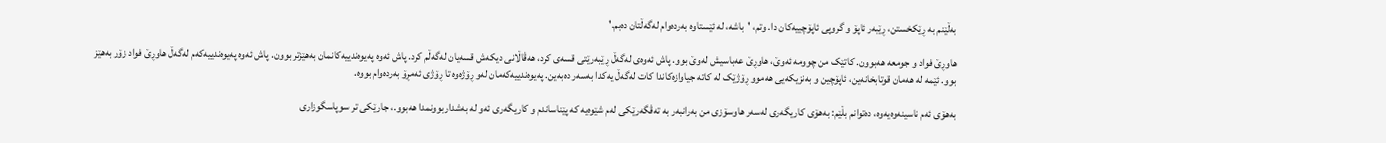بەڵێنم بە ڕێکخستن، ڕێبەر ئاپۆ و گروپی ئاپۆچییەکان دا. وتم، 'باشە، لە ئێستاوە بەردەوام لەگەڵتان دەبم.'

هاوڕێ فواد و جومعە هەبوون. کاتێک من چوومە ئەوێ، هاوڕێ عەباسیش لەوێ بوو. پاش ئەوەی لەگەڵ ڕێبەرێتی قسەی کرد، هەڤاڵانی دیکەش قسەیان لەگەڵم کرد. پاش ئەوە پەیوەندییەکانمان بەهێزتر بوون. پاش ئەوە پەیوەندییەکەم لەگەڵ هاوڕێ فواد زۆر بەهێز بوو. ئێمە لە هەمان قوتابخانەین، ئاپۆچین و بەنزیکەیی هەموو ڕۆژێک لە کاتە جیاوازەکاندا کات لەگەڵ یەکدا بەسەر دەبەین. پەیوەندییەکەمان لەو ڕۆژەوە تا ڕۆژی ئەمڕۆ بەردەوام بووە.

بەهۆی ئەم ناسینەوەیەوە، دەتوانم بڵێم: بەهۆی کاریگەری لەسەر هاوسۆزی من بەرانبەر بە تەڤگەرێکی لەم شێوەیە کە پێناساندم و کاریگەری ئەو لە بەشداربوونمدا هەبوو.، جارێکی تر سوپاسگوزاری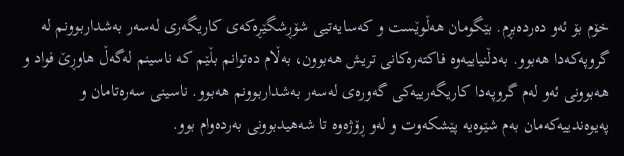خۆم بۆ ئەو دەردەبڕم. بێگومان هەڵوێست و کەسایەتیی شۆڕشگێڕەکەی کاریگەری لەسەر بەشداربوونم لە گروپەکەدا هەبوو. بەدڵنیاییەوە فاکتەرەکانی تریش هەبوون، بەڵام دەتوانم بڵێم کە ناسینم لەگەڵ هاوڕێ فواد و هەبوونی ئەو لەم گروپەدا کاریگەرییەکی گەورەی لەسەر بەشداربوونم هەبوو. ناسینی سەرەتامان و پەیوەندییەکەمان بەم شێوەیە پێشکەوت و لەو ڕۆژەوە تا شەهیدبوونی بەردەوام بوو.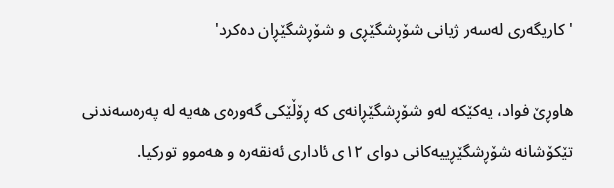'کاریگەری لەسەر ژیانی شۆڕشگێڕی و شۆڕشگێڕان دەکرد'

هاوڕێ فواد، یەکێکە لەو شۆڕشگێڕانەی کە ڕۆڵێکی گەورەی هەیە لە پەرەسەندنی تێکۆشانە شۆڕشگێڕییەکانی دوای ١٢ی ئاداری ئەنقەرە و هەموو تورکیا.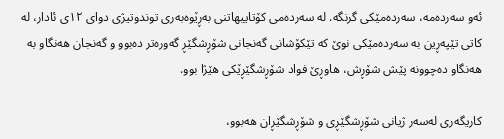ئەو سەردەمە، سەردەمێکی گرنگە. لە سەردەمی کۆتاییهاتنی بەڕێوەبەری توندوتیژی دوای ١٢ی ئادار، لە کاتی تێپەڕین بە سەردەمێکی نوێ کە تێکۆشانی گەنجانی شۆڕشگێڕ گەورەتر دەبوو و گەنجان هەنگاو بە هەنگاو دەچوونە پێش شۆڕش، هاوڕێ فواد شۆڕشگێڕێکی هێژا بوو.

کاریگەری لەسەر ژیانی شۆڕشگێڕی و شۆڕشگێڕان هەبوو،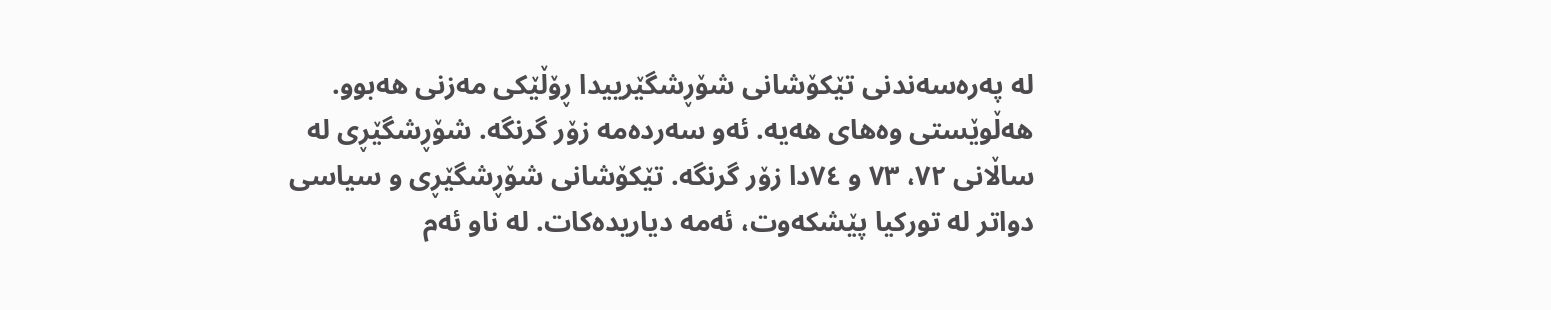لە پەرەسەندنی تێکۆشانی شۆڕشگێرییدا ڕۆڵێکی مەزنی هەبوو. هەڵوێستی وەهای هەیە. ئەو سەردەمە زۆر گرنگە. شۆڕشگێڕی لە ساڵانی ٧٢، ٧٣ و ٧٤دا زۆر گرنگە. تێکۆشانی شۆڕشگێڕی و سیاسی دواتر لە تورکیا پێشکەوت، ئەمە دیاریدەکات. لە ناو ئەم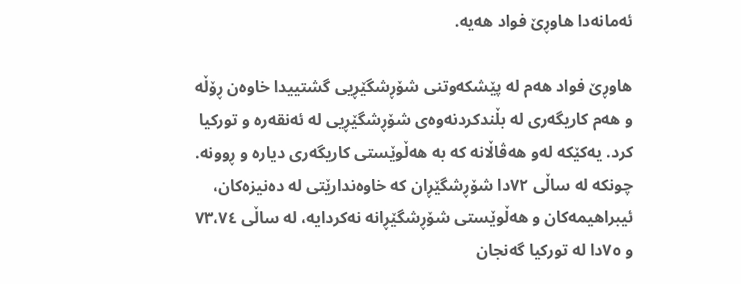ئەمانەدا هاوڕێ فواد هەیە.

هاوڕێ فواد هەم لە پێشکەوتنی شۆڕشگێڕیی گشتییدا خاوەن ڕۆڵە و هەم کاریگەری لە بڵندکردنەوەی شۆڕشگێڕیی لە ئەنقەرە و تورکیا کرد. یەکێکە لەو هەڤاڵانە کە بە هەڵوێستی کاریگەری دیارە و ڕوونە. چونکە لە ساڵی ٧٢دا شۆڕشگێڕان کە خاوەندارێتی لە دەنیزەکان، ئیبراهیمەکان و هەڵوێستی شۆڕشگێڕانە نەکردایە، لە ساڵی ٧٣،٧٤ و ٧٥دا لە تورکیا گەنجان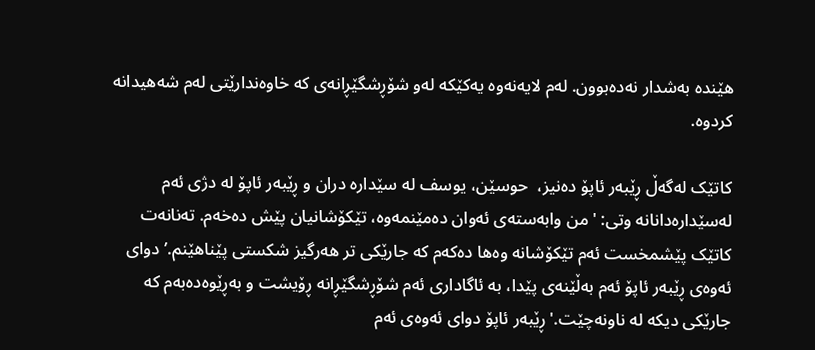هێندە بەشدار نەدەبوون. لەم لایەنەوە یەکێکە لەو شۆڕشگێڕانەی کە خاوەندارێتی لەم شەهیدانە کردوە.

کاتێک لەگەڵ ڕێبەر ئاپۆ دەنیز،  حوسێن، یوسف لە سێدارە دران و ڕێبەر ئاپۆ لە دژی ئەم لەسێدارەدانانە وتی: 'من وابەستەی ئەوان دەمێنمەوە، تێکۆشانیان پێش دەخەم. تەنانەت کاتێک پێشمخست ئەم تێکۆشانە وەها دەکەم کە جارێکی تر هەرگیز شکستی پێناهێنم.’ دوای ئەوەی ڕێبەر ئاپۆ ئەم بەڵێنەی پێدا، بە ئاگاداری ئەم شۆڕشگێڕانە ڕۆیشت و بەڕێوەدەبەم کە جارێکی دیکە لە ناونەچێت.' ڕێبەر ئاپۆ دوای ئەوەی ئەم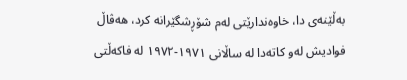بەڵێنەی دا، خاوەندارێتی لەم شۆڕشگێرانە کرد، هەڤاڵ فوادیش لەو کاتەدا لە ساڵانی ١٩٧١-١٩٧٢ لە فاکەڵتی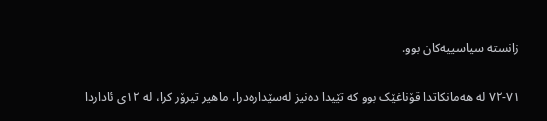زانستە سیاسییەکان بوو.

٧١-٧٢ لە هەمانکاتدا قۆناغێک بوو کە تێیدا دەنیز لەسێدارەدرا، ماهیر تیرۆر کرا، لە ١٢ی ئاداردا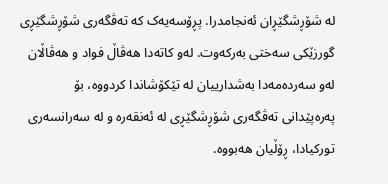لە شۆڕشگێڕان ئەنجامدرا. پڕۆسەیەک کە تەڤگەری شۆڕشگێڕی گورزێکی سەختی بەرکەوت. لەو کاتەدا هەڤاڵ فواد و هەڤاڵان لەو سەردەمەدا بەشدارییان لە تێکۆشاندا کردووە، بۆ پەرەپێدانی تەڤگەری شۆڕشگێڕی لە ئەنقەرە و لە سەرانسەری تورکیادا، ڕۆڵیان هەبووە.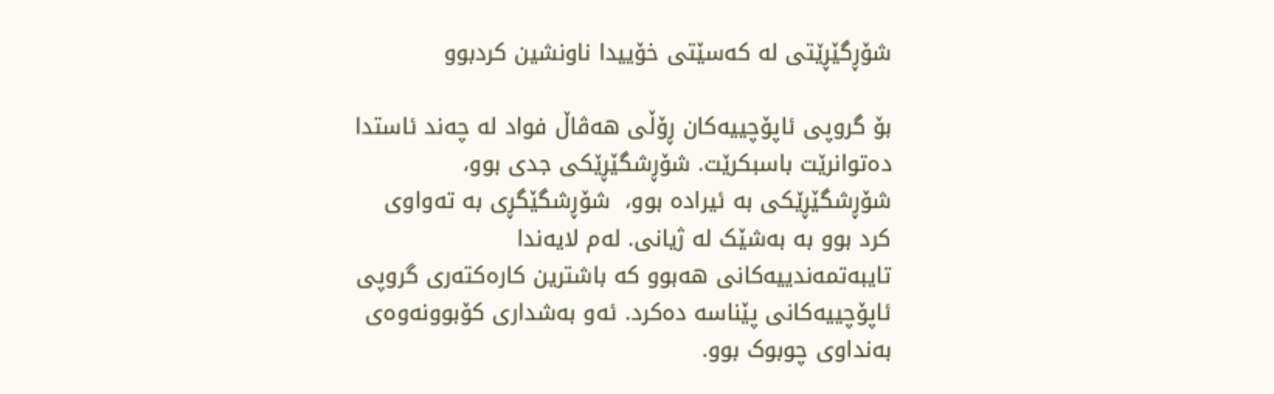شۆڕگێڕێتی لە کەسێتی خۆییدا ناونشین کردبوو

بۆ گروپی ئاپۆچییەکان ڕۆڵی هەڤاڵ فواد لە چەند ئاستدا دەتوانرێت باسبکرێت. شۆڕشگێڕێکی جدی بوو، شۆڕشگێڕێکی بە ئیرادە بوو،  شۆڕشگێگڕی بە تەواوی کرد بوو بە بەشێک لە ژیانی. لەم لایەندا تایبەتمەندییەکانی هەبوو کە باشترین کارەکتەری گروپی ئاپۆچییەکانی پێناسە دەکرد. ئەو بەشداری کۆبوونەوەی بەنداوی چوبوک بوو.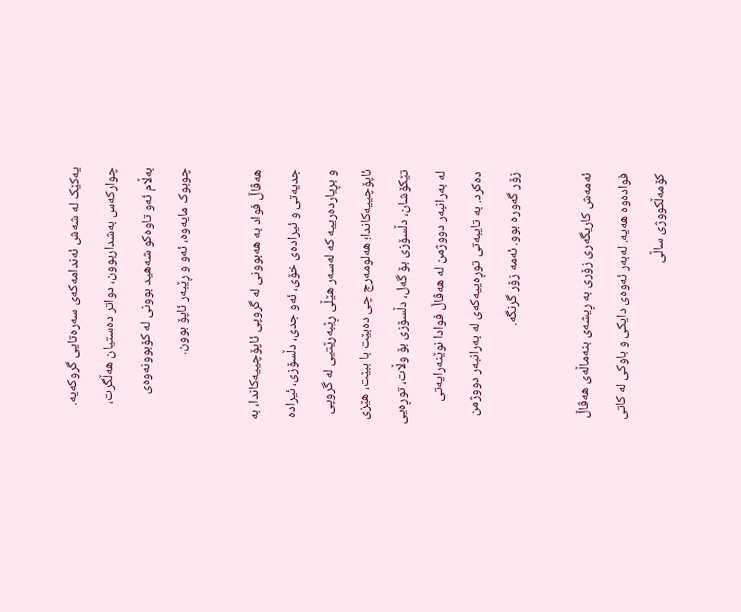یەکێک لە شەش ئەندامەکەی سەرەتایی گروکەیە. چوارکەس بەشداربوون، دواتر دەستیان هەڵگرت، بەڵام ئەو تاوەکو شەهید بوونی لە کۆبوونەوەی چوبوک مایەوە، ئەو و ڕێبەر ئاپۆ بوون.

هەڤاڵ فواد بە هەبوونی لە گروپی ئاپۆچییەکاندا، بە جدیەتی و ئیرادەی خۆی، ئەو جدی، دڵسۆزی، ئیرادە و بڕیاردەرییە کە لەسەر هێڵی ڕێبەرێتیی لە گروپی ئاپۆچییەکاندا؛ هەلومەرج چی دەبێت با ببێت، هێزی تێکۆشان، دڵسۆزی بۆ گەل، دڵسۆزی بۆ وڵات، توڕەیی لە بەرانبەر دووژمن لە هەڤاڵ فوادا نوێنەرایەتی دەکرد. بە تایبەتی توڕەییەکەی لە بەرانبەر دووژمن زۆر گەورە بوو. ئەمە زۆر گرنگە.

ئەمەش کاریگەری زۆری بە ڕیشەی بنەماڵەی هەڤاڵ فوادەوە هەیە. لەبەر ئەوەی دایکی و باوکی لە کاتی کۆمەڵکووژی ساڵی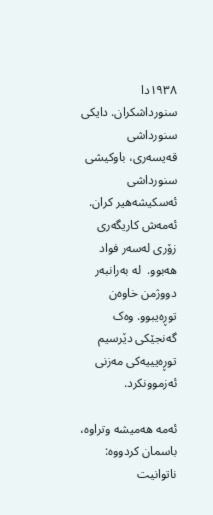١٩٣٨دا سنورداشکران. دایکی سنورداشی قەیسەری، باوکیشی سنورداشی ئەسکیشەهیر کران. ئەمەش کاریگەری زۆری لەسەر فواد هەبوو.  لە بەرانبەر دووژمن خاوەن توڕەیبوو. وەک گەنجێکی دێرسیم توڕەیییەکی مەزنی ئەزموونکرد.

ئەمە هەمیشە وتراوە، باسمان کردووە: ناتوانیت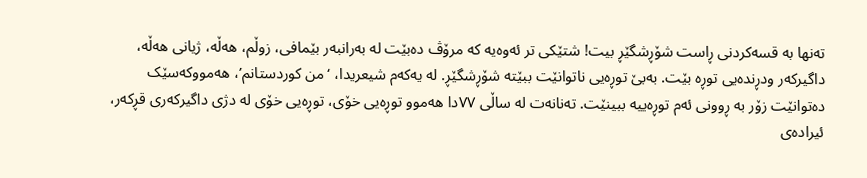تەنها بە قسەکردنی ڕاست شۆڕشگێڕ بیت! شتێکی تر ئەوەیە کە مرۆڤ دەبێت لە بەرانبەر بێمافی، زوڵم، هەڵە، ژیانی هەڵە، داگیرکەر ودڕندەیی توڕە بێت. بەبێ توڕەیی ناتوانێت ببێتە شۆڕشگێڕ. لە یەکەم شیعریدا، ‘من کوردستانم’، هەمووکەسێک دەتوانێت زۆر بە ڕوونی ئەم توڕەییە ببینێت. تەنانەت لە ساڵی ٧٧دا هەموو توڕەیی خۆی، توڕەیی خۆی لە دژی داگیرکەری قڕکەر، ئیرادەی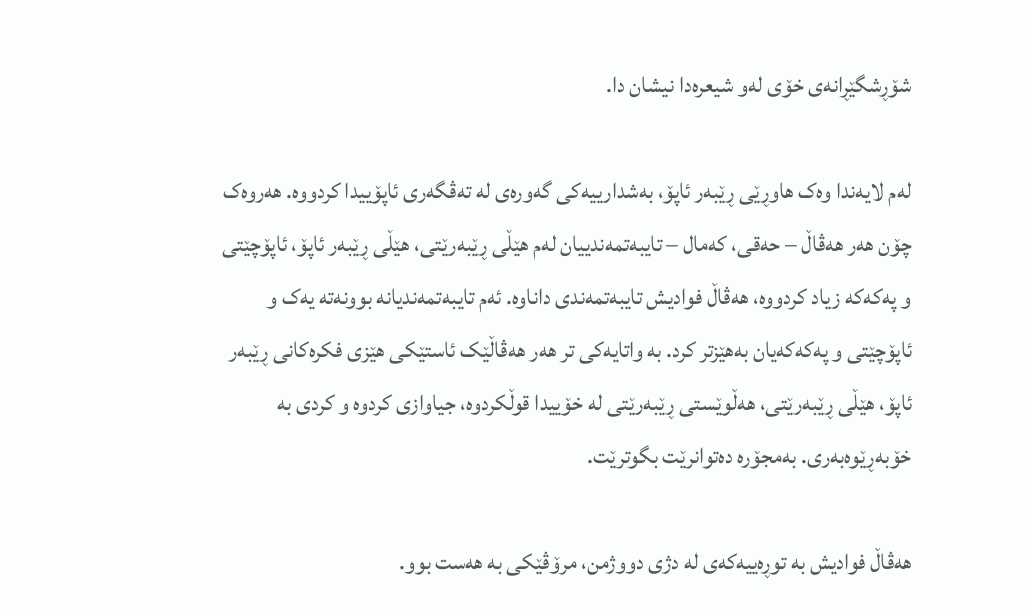شۆڕشگێڕانەی خۆی لەو شیعرەدا نیشان دا.

لەم لایەندا وەک هاوڕێی ڕێبەر ئاپۆ، بەشدارییەکی گەورەی لە تەڤگەری ئاپۆییدا کردووە. هەروەک چۆن هەر هەڤاڵ – حەقی، کەمال – تایبەتمەندییان لەم هێڵی ڕێبەرێتی، هێڵی ڕێبەر ئاپۆ، ئاپۆچێتی و پەکەکە زیاد کردووە، هەڤاڵ فوادیش تایبەتمەندی داناوە. ئەم تایبەتمەندیانە بوونەتە یەک و ئاپۆچێتی و پەکەکەیان بەهێزتر کرد. بە واتایەکی تر هەر هەڤاڵێک ئاستێکی هێزی فکرەکانی ڕێبەر ئاپۆ، هێڵی ڕێبەرێتی، هەڵوێستی ڕێبەرێتی لە خۆییدا قوڵکردوە، جیاوازی کردوە و کردی بە خۆبەڕێوەبەری. بەمجۆرە دەتوانرێت بگوترێت.

هەڤاڵ فوادیش بە توڕەییەکەی لە دژی دووژمن، مرۆڤێکی بە هەست بوو.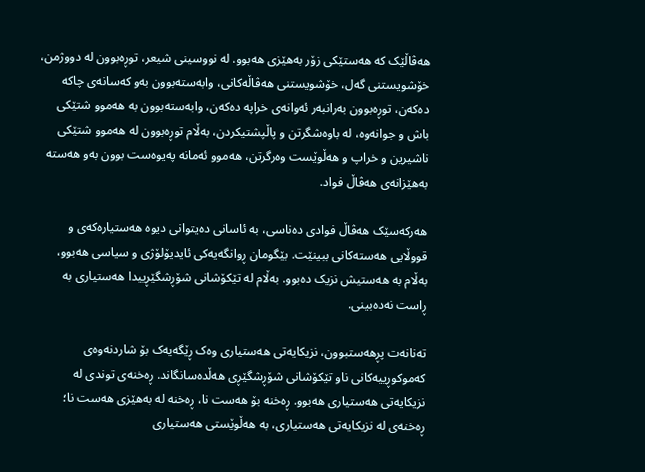هەڤاڵێک کە هەستێکی زۆر بەهێزی هەبوو. لە نووسینی شیعر، توڕەبوون لە دووژمن، خۆشویستنی گەل، خۆشویستنی هەڤاڵەکانی، وابەستەبوون بەو کەسانەی چاکە دەکەن، توڕەبوون بەرانبەر ئەوانەی خراپە دەکەن، وابەستەبوون بە هەموو شتێکی باش و جوانەوە، لە باوەشگرتن و پاڵپشتیکردن، بەڵام توڕەبوون لە هەموو شتێکی ناشیرین و خراپ و هەڵوێست وەرگرتن، هەموو ئەمانە پەیوەست بوون بەو هەستە بەهێزانەی هەڤاڵ فواد.

هەرکەسێک هەڤاڵ فوادی دەناسی، بە ئاسانی دەیتوانی دیوە هەستیارەکەی و قووڵایی هەستەکانی ببینێت. بێگومان ڕوانگەیەکی ئایدیۆلۆژی و سیاسی هەبوو، بەڵام بە هەستیش نزیک دەبوو. بەڵام لە تێکۆشانی شۆڕشگێڕییدا هەستیاری بە ڕاست نەدەبینی.

تەنانەت پڕهەستبوون، نزیکایەتی هەستیاری وەک ڕێگەیەک بۆ شاردنەوەی کەموکوڕییەکانی ناو تێکۆشانی شۆڕشگێڕی هەڵدەسانگاند. ڕەخنەی توندی لە نزیکایەتی هەستیاری هەبوو. ڕەخنە بۆ هەست نا، ڕەخنە لە بەهێزی هەست نا؛ ڕەخنەی لە نزیکایەتی هەستیاری، بە هەڵوێستی هەستیاری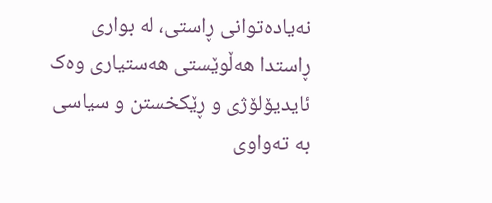نەیادەتوانی ڕاستی، لە بواری ڕاستدا هەڵوێستی هەستیاری وەک ئایدیۆلۆژی و ڕێکخستن و سیاسی بە تەواوی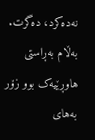نەدەکرد، دەگرت. بەڵام بەڕاستی هاوڕێیەک بوو زۆر بەهای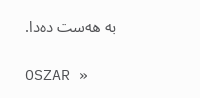بە هەست دەدا.

OSZAR »